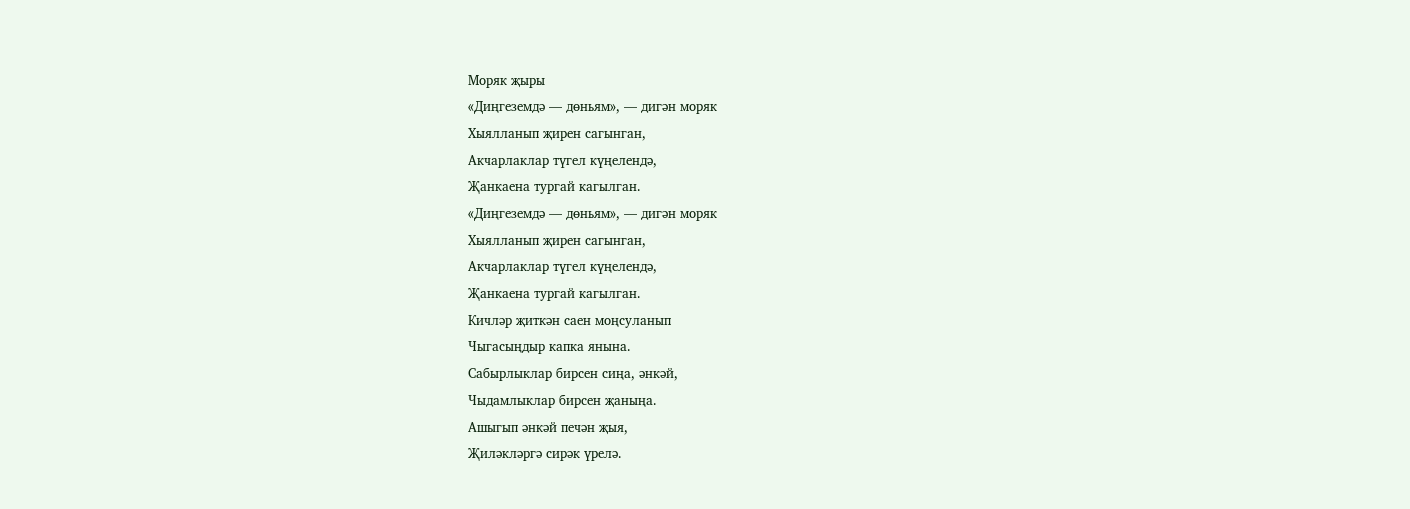Моряк җыры
«Диңгеземдә — дөньям», — дигән моряк
Хыялланып җирен сагынган,
Акчарлаклар түгел күңелендә,
Җанкаена тургай кагылган.
«Диңгеземдә — дөньям», — дигән моряк
Хыялланып җирен сагынган,
Акчарлаклар түгел күңелендә,
Җанкаена тургай кагылган.
Кичләр җиткән саен моңсуланып
Чыгасыңдыр капка янына.
Сабырлыклар бирсен сиңа, әнкәй,
Чыдамлыклар бирсен җаныңа.
Ашыгып әнкәй печән җыя,
Җиләкләргә сирәк үрелә.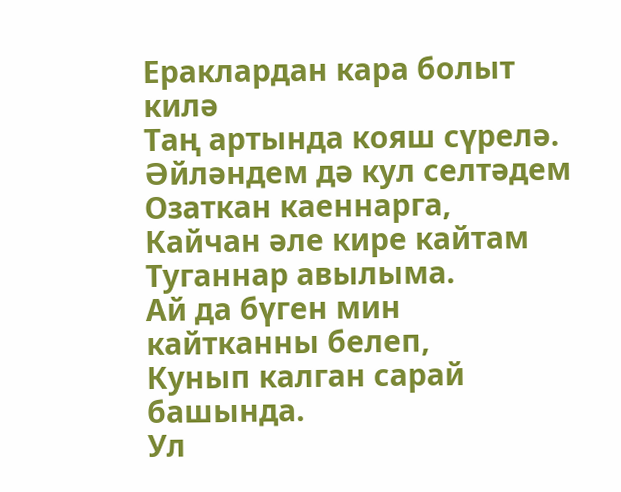Ераклардан кара болыт килә
Таң артында кояш сүрелә.
Әйләндем дә кул селтәдем
Озаткан каеннарга,
Кайчан әле кире кайтам
Туганнар авылыма.
Ай да бүген мин кайтканны белеп,
Кунып калган сарай башында.
Ул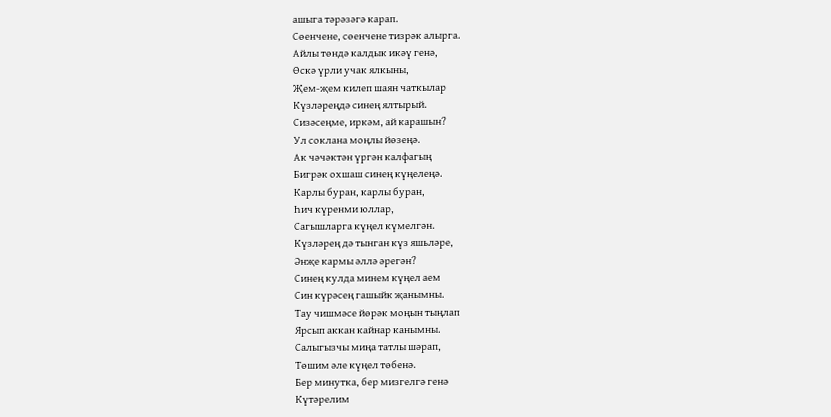ашыга тәрәзәгә карап.
Сөенчене, сөенчене тизрәк алырга.
Айлы төндә калдык икәү генә,
Өскә үрли учак ялкыны,
Җем-җем килеп шаян чаткылар
Күзләреңдә синең ялтырый.
Сизәсеңме, иркәм, ай карашын?
Ул соклана моңлы йөзеңә.
Ак чәчәктән үргән калфагың
Бигрәк охшаш синең күңелеңә.
Карлы буран, карлы буран,
Һич күренми юллар,
Сагышларга күңел күмелгән.
Күзләрең дә тынган күз яшьләре,
Әнҗе кармы әллә әрегән?
Синең кулда минем күңел аем
Син күрәсең гашыйк җанымны.
Тау чишмәсе йөрәк моңын тыңлап
Ярсып аккан кайнар канымны.
Салыгызчы миңа татлы шәрап,
Төшим әле күңел төбенә.
Бер минутка, бер мизгелгә генә
Күтәрелим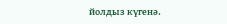йолдыз күгенә.